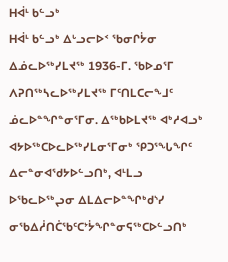ᕼᐋᒻ ᑲᓪᓗᒃ
ᕼᐋᒻ ᑲᓪᓗᒃ ᐃᒡᓗᓕᐅᑉ ᖃᓂᒋᔮᓂ ᐃᓅᓚᐅᖅᓯᒪᔪᖅ 1936-ᒥ. ᖃᐅᓄᕐᒥ ᐱᕈᑎᖅᓴᓚᐅᖅᓯᒪᔪᖅ ᒥᑦᑎᒪᑕᓕᖕᒧᑦ ᓅᓚᐅᓐᖏᓐᓂᕐᒥᓂ. ᐃᖅᑲᐅᒪᔪᖅ ᐊᒃᓱᐊᓗᒃ ᐊᔭᐅᖅᑕᐅᓚᐅᖅᓯᒪᓂᕐᒥᓂᒃ ᕿᑐᕐᖓᖏᑦ ᐃᓕᓐᓂᐊᖁᔭᐅᓪᓗᑎᒃ, ᐊᒻᒪᓗ ᐅᖃᓚᐅᖅᖢᓂ ᐃᒪᐃᓕᐅᓐᖏᒃᑯᔅᓯ ᓂᖃᐃᓲᑎᑖᖃᑦᑕᔾᔮᖏᓐᓂᕋᖅᑕᐅᓪᓗᑎᒃ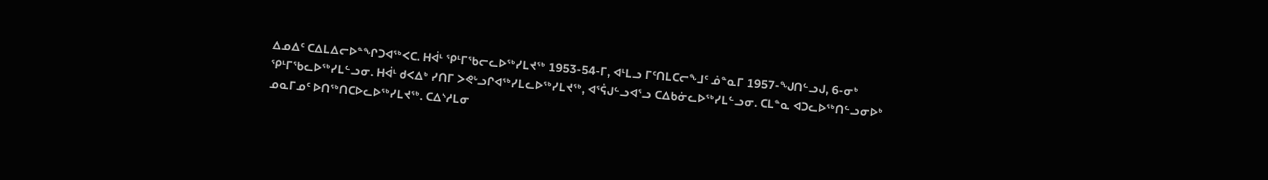ᐃᓄᐃᑦ ᑕᐃᒪᐃᓕᐅᓐᖏᑐᐊᖅᐸᑕ. ᕼᐋᒻ ᕿᒻᒥᖃᓕᓚᐅᖅᓯᒪᔪᖅ 1953-54-ᒥ, ᐊᒻᒪᓗ ᒥᑦᑎᒪᑕᓕᖕᒧᑦ ᓅᓐᓇᒥ 1957-ᖑᑎᓪᓗᒍ, 6-ᓂᒃ ᕿᒻᒥᖃᓚᐅᖅᓯᒪᓪᓗᓂ. ᕼᐋᒻ ᑯᐸᐃᒃ ᓯᑎᒥ ᐳᕙᒡᓗᒋᐊᖅᓯᒪᓚᐅᖅᓯᒪᔪᖅ, ᐊᕐᕌᒍᓪᓗᐊᕐᓗ ᑕᐃᑲᓃᓚᐅᖅᓯᒪᓪᓗᓂ. ᑕᒪᓐᓇ ᐊᑐᓚᐅᖅᑎᓪᓗᓂᐅᒃ ᓄᓇᒥᓄᑦ ᐅᑎᖅᑎᑕᐅᓚᐅᖅᓯᒪᔪᖅ. ᑕᐃᔅᓱᒪᓂ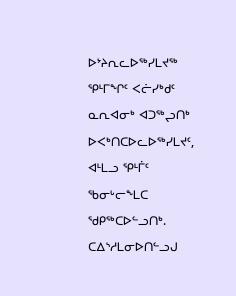ᐅᔾᔨᕆᓚᐅᖅᓯᒪᔪᖅ ᕿᒻᒥᖏᑦ ᐸᓖᓯᒃᑯᑦ ᓇᕆᐊᓂᒃ ᐊᑐᖅᖢᑎᒃ ᐅᐸᒃᑎᑕᐅᓚᐅᖅᓯᒪᔪᑦ, ᐊᒻᒪᓗ ᕿᒻᒦᑦ ᖃᓂᒡᓕᖕᒪᑕ ᖁᑭᖅᑕᐅᓪᓗᑎᒃ. ᑕᐃᔅᓱᒪᓂᐅᑎᓪᓗᒍ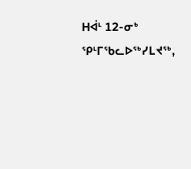ᕼᐋᒻ 12-ᓂᒃ ᕿᒻᒥᖃᓚᐅᖅᓯᒪᔪᖅ,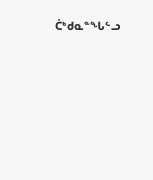ᑖᒃᑯᓇᓐᖓᓪᓗ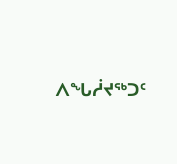ᐱᖓᓲᔪᖅᑐᑦ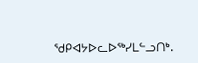ᖁᑭᐊᔭᐅᓚᐅᖅᓯᒪᓪᓗᑎᒃ.